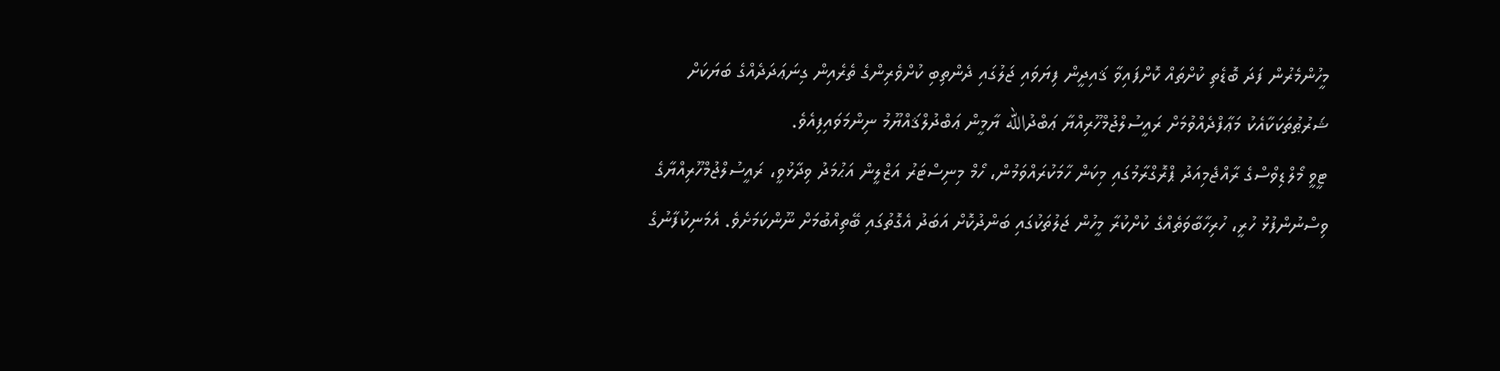މީހުންމެރުން ފަދަ ބޮޑެތި ކުށްތައް ކޮށްފައިވާ ޤައިދީން ފިޔަވައި ޖަލުގައި ދެންތިބި ކުށްވެރިންގެ ތެރެއިން ގިނަޢަދަދެއްގެ ބަޔަކަށް ޝަރުޠުތަކަކާއެކު މަޢާފްދެއްވުމަށް ރައީސުލްޖުމްހޫރިއްޔާ ޢަބްދުالله ޔާމީން ޢަބްދުލްޤައްޔޫމު ނިންމަވައިފިއެވެ.
ޓީވީ މޯލްޑިވްސްގެ ރާއްޖެމިއަދު ޕްރޮގްރާމުގައި މިކަން ހާމަކުރައްވަމުން، ހޯމް މިނިސްޓަރު އަޒްލީން އަޙުމަދު ވިދާޅުވީ، ރައީސުލްޖުމްހޫރިއްޔާގެ ވިސްނުންފުޅު ހުރީ، ހުރިހާބާވަތެއްގެ ކުށްކުރާ މީހުން ޖަލުތަކުގައި ބަންދުކޮށް އަބަދު އެގޮތުގައި ބޭތިއްބުމަށް ނޫންކަމަށެވެ. އެމަނިކުފާނުގެ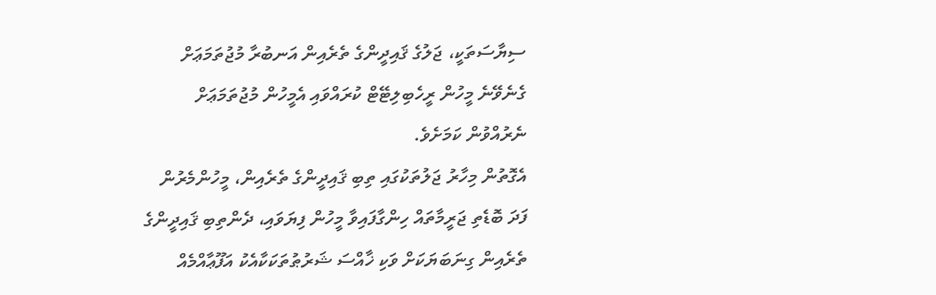ސިޔާސަތަކީ، ޖަލުގެ ޤައިދީންގެ ތެރެއިން އަނބުރާ މުޖުތަމަޢަށް ގެނެވޭނެ މީހުން ރީހެބިލިޓޭޓް ކުރައްވައި އެމީހުން މުޖުތަމަޢަށް ނެރުއްވުން ކަމަށެވެ.
އެގޮތުން މިހާރު ޖަލުތަކުގައި ތިބި ޤައިދީންގެ ތެރެއިން، މީހުންމެރުން ފަދަ ބޮޑެތި ޖަރީމާތައް ހިންގާފައިވާ މީހުން ފިޔަވައި، ދެންތިބި ޤައިދީންގެ ތެރެއިން ގިނަބަޔަކަށް ވަކި ޚާއްސަ ޝަރުޠުތަކަކާއެކު އަފޫޢާއްމެއް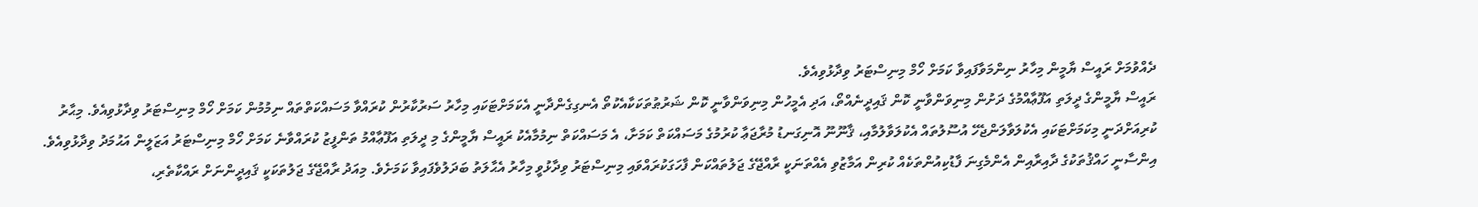ދެއްވުމަށް ރައީސް ޔާމީން މިހާރު ނިންމަވާފައިވާ ކަމަށް ހޯމް މިނިސްޓަރު ވިދާޅުވިއެވެ.
ރައީސް ޔާމީންގެ ދީލަތި އަފޫޢާއްމުގެ ދަށުން މިނިވަންވާނީ ކޮން ޤައިދީނެއްތޯ، އަދި އެމީހުން މިނިވަންވާނީ ކޮން ޝަރުޠުތަކަކާއެކުތޯ އެނގިގެންދާނީ އެކަމަށްޓަކައި މިހާރު ސަރުކާރުން ކުރައްވާ މަސައްކަތްތައް ނިމުމުން ކަމަށް ހޯމް މިނިސްޓަރު ވިދާޅުވިއެވެ. މިޙާރު ކުރިއަށްދަނީ މިކަމަށްޓަކައި އެކުލަވާލަންޖެހޭ އުސޫލުތައް އެކުލަވާލުމާއި، ޤާނޫނޫ އޮނިގަނޑު މުރާޖަޢާ ކުރުމުގެ މަސައްކަތް ކަމަށާ، އެ މަސައްކަތް ނިމުމާއެކު ރައީސް ޔާމީންގެ މި ދީލަތި އަފޫޢާއްމު ތަންފީޒު ކުރައްވާނެ ކަމަށް ހޯމް މިނިސްޓަރު އަޒަލީން އަޙުމަދު ވިދާޅުވިއެވެ.
އިންސާނީ ހައްޤުތަކުގެ ދާއިރާއިން އެންމެގިނަ ފާޑުކިއުންތަކެއް ކުރިން އަމާޒުވި އެއްތަނަކީ ރާއްޖޭގެ ޖަލުތައްކަން ފާހަގަކުރައްވައި މިނިސްޓަރު ވިދާޅުވީ މިހާރު އެޙާލަތު ބަދަލުވެފައިވާ ކަމަށެވެ. މިއަދު ރާއްޖޭގެ ޖަލުތަކަކީ ޤައިދީންނަށް ރައްކާތެރި،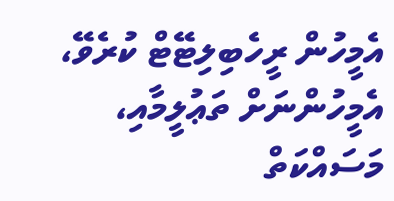އެމީހުން ރީހެބިލިޓޭޓް ކުރެވޭ، އެމީހުންނަށް ތަޢުލީމާއި، މަސައްކަތް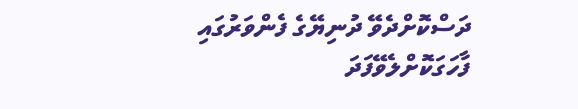ދަސްކޮށްދެވޭ ދުނިޔޭގެ ފެންވަރުގައި ފާހަގަކޮށްލެވޭފަދަ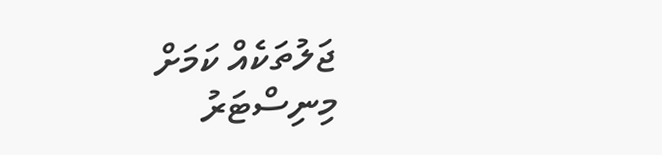ޖަލުތަކެއް ކަމަށް މިނިސްޓަރު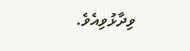ވިދާޅުވިއެވެ.